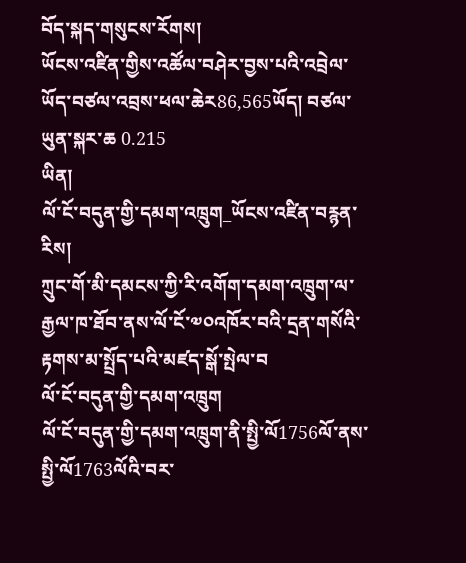བོད་སྐད་གསུངས་རོགས།
ཡོངས་འཛིན་གྱིས་འཚོལ་བཤེར་བྱས་པའི་འབྲེལ་ཡོད་བཙལ་འབྲས་ཕལ་ཆེར86,565ཡོད། བཙལ་ཡུན་སྐར་ཆ 0.215
ཡིན།
ལོ་ངོ་བདུན་གྱི་དམག་འཁྲུག_ཡོངས་འཛིན་བརྙན་རིས།
ཀྲུང་གོ་མི་དམངས་ཀྱི་རི་འགོག་དམག་འཁྲུག་ལ་རྒྱལ་ཁ་ཐོབ་ནས་ལོ་ངོ་༧༠འཁོར་བའི་དྲན་གསོའི་རྟགས་མ་སྤྲོད་པའི་མཛད་སྒོ་སྤེལ་བ
ལོ་ངོ་བདུན་གྱི་དམག་འཁྲུག
ལོ་ངོ་བདུན་གྱི་དམག་འཁྲུག་ནི་སྤྱི་ལོ1756ལོ་ནས་སྤྱི་ལོ1763ལོའི་བར་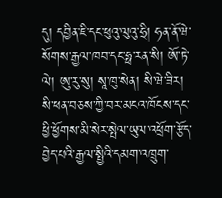དུ། དབྱིན་ཇི་དང་ཕུའུ་ལུའུ་ཧྲི། ཧན་ནོ་ཝེ་སོགས་རྒྱལ་ཁབ་དང་ཧྥ་རན་སི། ཨོ་ཏེ་ལེ། ཨུ་རུ་སུ། སཱ་ཁུ་སེན། སི་ཝེ་ཟིར། སི་ཕན་བཅས་ཀྱི་བར་མངའ་ཁོངས་དང་ཕྱི་ཕྱོགས་མི་སེར་སྤེལ་ཡུལ་འཕྲོག་རྩོད་བྱེད་པའི་རྒྱལ་སྤྱིའི་དམག་འཁྲུག་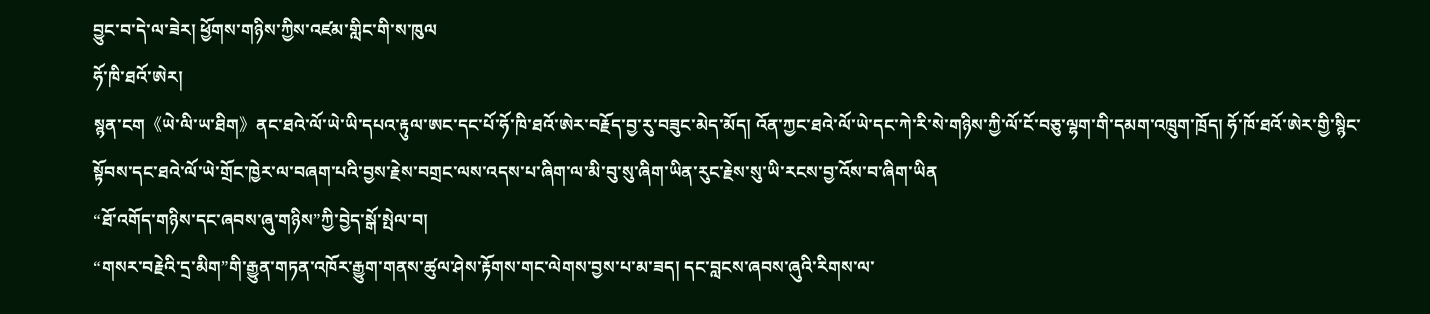བྱུང་བ་དེ་ལ་ཟེར། ཕྱོགས་གཉིས་ཀྱིས་འཛམ་གླིང་གི་ས་ཁུལ
ཧོ་ཁི་ཐའོ་ཨེར།
སྙན་ངག《ཡེ་ལི་ཡ་ཐིག》ནང་ཐའེ་ལོ་ཡེ་ཡི་དཔའ་རྟུལ་ཨང་དང་པོ་ཧོ་ཁི་ཐའོ་ཨེར་བརྗོད་བྱ་རུ་བཟུང་མེད་མོད། འོན་ཀྱང་ཐའེ་ལོ་ཡེ་དང་ཀེ་རི་སེ་གཉིས་ཀྱི་ལོ་ངོ་བཅུ་ལྷག་གི་དམག་འཁྲུག་ཁྲོད། ཧོ་ཁོ་ཐའོ་ཨེར་གྱི་སྙིང་སྟོབས་དང་ཐའེ་ལོ་ཡེ་གྲོང་ཁྱེར་ལ་བཞག་པའི་བྱས་རྗེས་བགྲང་ལས་འདས་པ་ཞིག་ལ་མི་བུ་སུ་ཞིག་ཡིན་རུང་རྗེས་སུ་ཡི་རངས་བྱ་འོས་བ་ཞིག་ཡིན
“ཐོ་འགོད་གཉིས་དང་ཞབས་ཞུ་གཉིས”ཀྱི་བྱེད་སྒོ་སྤེལ་བ།
“གསར་བརྗེའི་དྲ་མིག”གི་རྒྱུན་གཏན་འཁོར་རྒྱུག་གནས་ཚུལ་ཤེས་རྟོགས་གང་ལེགས་བྱས་པ་མ་ཟད། དང་བླངས་ཞབས་ཞུའི་རིགས་ལ་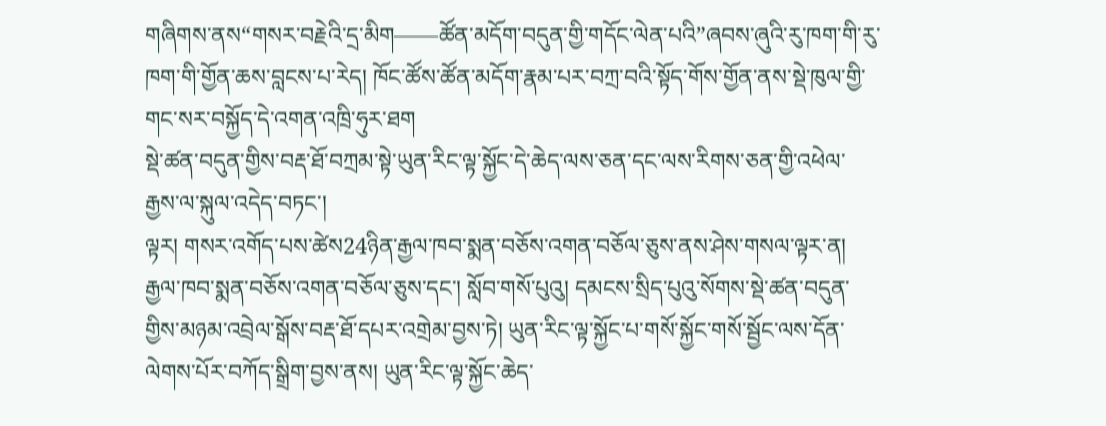གཞིགས་ནས“གསར་བརྗེའི་དྲ་མིག——ཚོན་མདོག་བདུན་གྱི་གདོང་ལེན་པའི”ཞབས་ཞུའི་རུ་ཁག་གི་རུ་ཁག་གི་གྱོན་ཆས་བླངས་པ་རེད། ཁོང་ཚོས་ཚོན་མདོག་རྣམ་པར་བཀྲ་བའི་སྟོད་གོས་གྱོན་ནས་སྡེ་ཁུལ་གྱི་གང་སར་བསྐྱོད་དེ་འགན་འཁྲི་ཧུར་ཐག
སྡེ་ཚན་བདུན་གྱིས་བརྡ་ཐོ་བཀྲམ་སྟེ་ཡུན་རིང་ལྟ་སྐྱོང་དེ་ཆེད་ལས་ཅན་དང་ལས་རིགས་ཅན་གྱི་འཕེལ་རྒྱས་ལ་སྐུལ་འདེད་བཏང་།
ལྟར། གསར་འགོད་པས་ཚེས24ཉིན་རྒྱལ་ཁབ་སྨན་བཅོས་འགན་བཅོལ་ཅུས་ནས་ཤེས་གསལ་ལྟར་ན། རྒྱལ་ཁབ་སྨན་བཅོས་འགན་བཅོལ་ཅུས་དང་། སློབ་གསོ་པུའུ། དམངས་སྲིད་པུའུ་སོགས་སྡེ་ཚན་བདུན་གྱིས་མཉམ་འབྲེལ་སྒོས་བརྡ་ཐོ་དཔར་འགྲེམ་བྱས་ཏེ། ཡུན་རིང་ལྟ་སྐྱོང་པ་གསོ་སྐྱོང་གསོ་སྦྱོང་ལས་དོན་ལེགས་པོར་བཀོད་སྒྲིག་བྱས་ནས། ཡུན་རིང་ལྟ་སྐྱོང་ཆེད་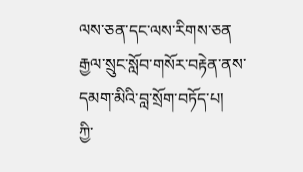ལས་ཅན་དང་ལས་རིགས་ཅན
རྒྱལ་སྲུང་སློབ་གསོར་བརྟེན་ནས་དམག་མིའི་བླ་སྲོག་བཏོད་པ།
ཀྱི་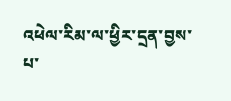འཕེལ་རིམ་ལ་ཕྱིར་དྲན་བྱས་པ་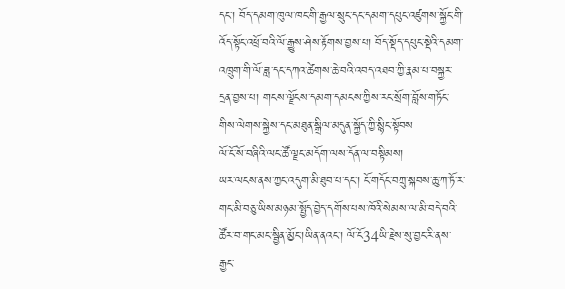དང་། བོད་དམག་ཁུལ་ཁང་གི་རྒྱལ་སྲུང་དང་དམག་དཔུང་འཛུགས་སྐྱོང་གི་འོད་སྟོང་འཕྲོ་བའི་ལོ་རྒྱུས་ཤེས་རྟོགས་བྱས་པ། བོད་སྡོད་དཔུང་སྡེའི་དམག་འཁྲུག་གི་ལོ་ཟླ་དང་དཀའ་ཚེགས་ཆེ་བའི་འབད་འཐབ་ཀྱི་རྣམ་པ་བསྐྱར་དྲན་བྱས་པ། གངས་ལྗོངས་དམག་དམངས་ཀྱིས་རང་སྲོག་བློས་གཏོང་གིས་ལེགས་སྐྱེས་དང་མཐུན་སྒྲིལ་མདུན་སྐྱོད་ཀྱི་སྙིང་སྟོབས
ལོ་ངོ་སོ་བཞིའི་ལང་ཚོ་ལྗང་མདོག་ལས་དོན་ལ་བསྟིམས།
ཡར་ལངས་ནས་ཀྱང་འདུག་མི་ཐུབ་པ་དང་། ངོ་གདོང་བཀྲུ་སྐབས་ཆུ་ཀ་ཏོ་ར་གང་མི་བཅུ་ཡིས་མཉམ་སྤྱོད་བྱེད་དགོས་པས་ཁོའི་སེམས་ལ་མི་བདེ་བའི་ཚོར་བ་གང་མང་སྦྱིན་མྱོང་།ཡིན་ནའང་། ལོ་ངོ34ཡི་རྗེས་སུ་བྱང་རི་ནས་རྒྱང་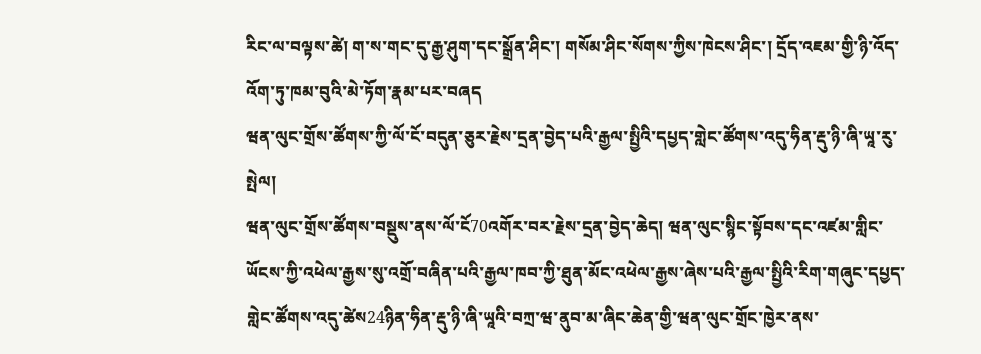རིང་ལ་བལྟས་ཚེ། ག་ས་གང་དུ་རྒྱ་ཤུག་དང་སྒྲོན་ཤིང་། གསོམ་ཤིང་སོགས་ཀྱིས་ཁེངས་ཤིང་། དྲོད་འཇམ་གྱི་ཉི་འོད་འོག་ཏུ་ཁམ་བུའི་མེ་ཏོག་རྣམ་པར་བཞད
ཝན་ལུང་གྲོས་ཚོགས་ཀྱི་ལོ་ངོ་བདུན་ཅུར་རྗེས་དྲན་བྱེད་པའི་རྒྱལ་སྤྱིའི་དཔྱད་གླེང་ཚོགས་འདུ་ཧིན་རྡུ་ཉི་ཞི་ཡཱ་རུ་སྤེལ།
ཝན་ལུང་གྲོས་ཚོགས་བསྡུས་ནས་ལོ་ངོ70འགོར་བར་རྗེས་དྲན་བྱེད་ཆེད། ཝན་ལུང་སྙིང་སྟོབས་དང་འཛམ་གླིང་ཡོངས་ཀྱི་འཕེལ་རྒྱས་སུ་འགྲོ་བཞིན་པའི་རྒྱལ་ཁབ་ཀྱི་ཐུན་མོང་འཕེལ་རྒྱས་ཞེས་པའི་རྒྱལ་སྤྱིའི་རིག་གཞུང་དཔྱད་གླེང་ཚོགས་འདུ་ཚེས24ཉིན་ཧིན་རྡུ་ཉི་ཞི་ཡཱའི་བཀྲ་ཝ་ནུབ་མ་ཞིང་ཆེན་གྱི་ཝན་ལུང་གྲོང་ཁྱེར་ནས་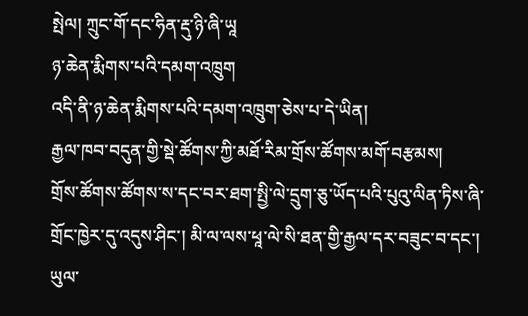སྤེལ། ཀྲུང་གོ་དང་ཧིན་རྡུ་ཉི་ཞི་ཡཱ
ཉ་ཆེན་རྨིགས་པའི་དམག་འཁྲུག
འདི་ནི་ཉ་ཆེན་རྨིགས་པའི་དམག་འཁྲུག་ཅེས་པ་དེ་ཡིན།
རྒྱལ་ཁབ་བདུན་གྱི་སྡེ་ཚོགས་ཀྱི་མཐོ་རིམ་གྲོས་ཚོགས་མགོ་བརྩམས།
གྲོས་ཚོགས་ཚོགས་ས་དང་བར་ཐག་སྤྱི་ལེ་དྲུག་ཅུ་ཡོད་པའི་པུའུ་ལིན་ཏིས་ཞི་གྲོང་ཁྱེར་དུ་འདུས་ཤིང་། མི་ལ་ལས་ཕཱ་ལེ་སི་ཐན་གྱི་རྒྱལ་དར་བཟུང་བ་དང་། ཡུལ་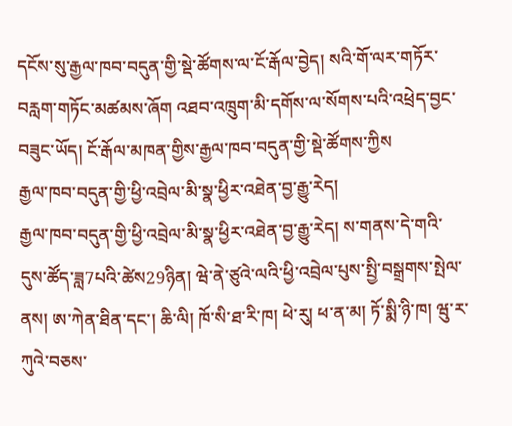དངོས་སུ་རྒྱལ་ཁབ་བདུན་གྱི་སྡེ་ཚོགས་ལ་ངོ་རྒོལ་བྱེད། སའི་གོ་ལར་གཏོར་བརླག་གཏོང་མཚམས་ཞོག འཐབ་འཁྲུག་མི་དགོས་ལ་སོགས་པའི་འཕྲེད་བྱང་བཟུང་ཡོད། ངོ་རྒོལ་མཁན་གྱིས་རྒྱལ་ཁབ་བདུན་གྱི་སྡེ་ཚོགས་ཀྱིས
རྒྱལ་ཁབ་བདུན་གྱི་ཕྱི་འབྲེལ་མི་སྣ་ཕྱིར་འཐེན་བྱ་རྒྱུ་རེད།
རྒྱལ་ཁབ་བདུན་གྱི་ཕྱི་འབྲེལ་མི་སྣ་ཕྱིར་འཐེན་བྱ་རྒྱུ་རེད། ས་གནས་དེ་གའི་དུས་ཚོད་ཟླ7པའི་ཚེས29ཉིན། ཝེ་ནེ་ཙུའེ་ལའི་ཕྱི་འབྲེལ་པུས་སྤྱི་བསྒྲགས་སྤེལ་ནས། ཨ་ཀེན་ཐིན་དང་། ཆི་ལི། ཁོ་སི་ཐ་རི་ཁ། ཕེ་རུ། ཕ་ན་མ། ཏོ་སྨི་ཉི་ཁ། ཝུ་ར་ཀུའེ་བཅས་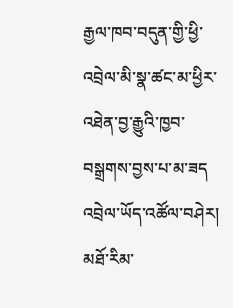རྒྱལ་ཁབ་བདུན་གྱི་ཕྱི་འབྲེལ་མི་སྣ་ཚང་མ་ཕྱིར་འཐེན་བྱ་རྒྱུའི་ཁྱབ་བསྒྲགས་བྱས་པ་མ་ཟད
འབྲེལ་ཡོད་འཚོལ་བཤེར།
མཐོ་རིམ་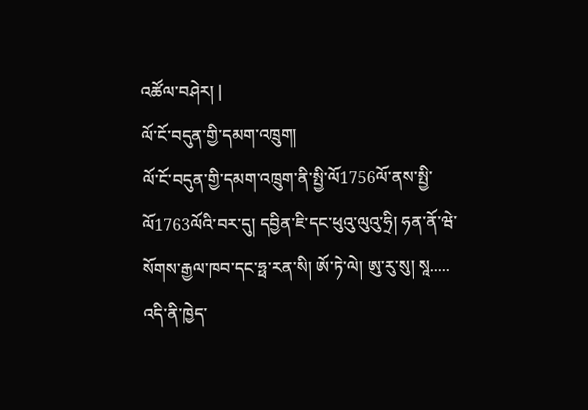འཚོལ་བཤེར། |
ལོ་ངོ་བདུན་གྱི་དམག་འཁྲུག།
ལོ་ངོ་བདུན་གྱི་དམག་འཁྲུག་ནི་སྤྱི་ལོ1756ལོ་ནས་སྤྱི་ལོ1763ལོའི་བར་དུ། དབྱིན་ཇི་དང་ཕུའུ་ལུའུ་ཧྲི། ཧན་ནོ་ཝེ་སོགས་རྒྱལ་ཁབ་དང་ཧྥ་རན་སི། ཨོ་ཏེ་ལེ། ཨུ་རུ་སུ། སཱ.....
འདི་ནི་ཁྱེད་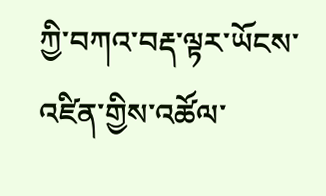ཀྱི་བཀའ་བརྡ་ལྟར་ཡོངས་འཛིན་གྱིས་འཚོལ་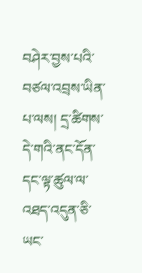བཤེར་བྱས་པའི་བཙལ་འབྲས་ཡིན་པ་ལས། དྲ་ཚིགས་དེ་གའི་ནང་དོན་དང་ལྟ་ཚུལ་ལ་འཐད་འདུན་ཅི་ཡང་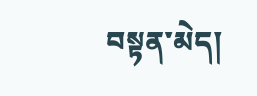བསྟན་མེད།